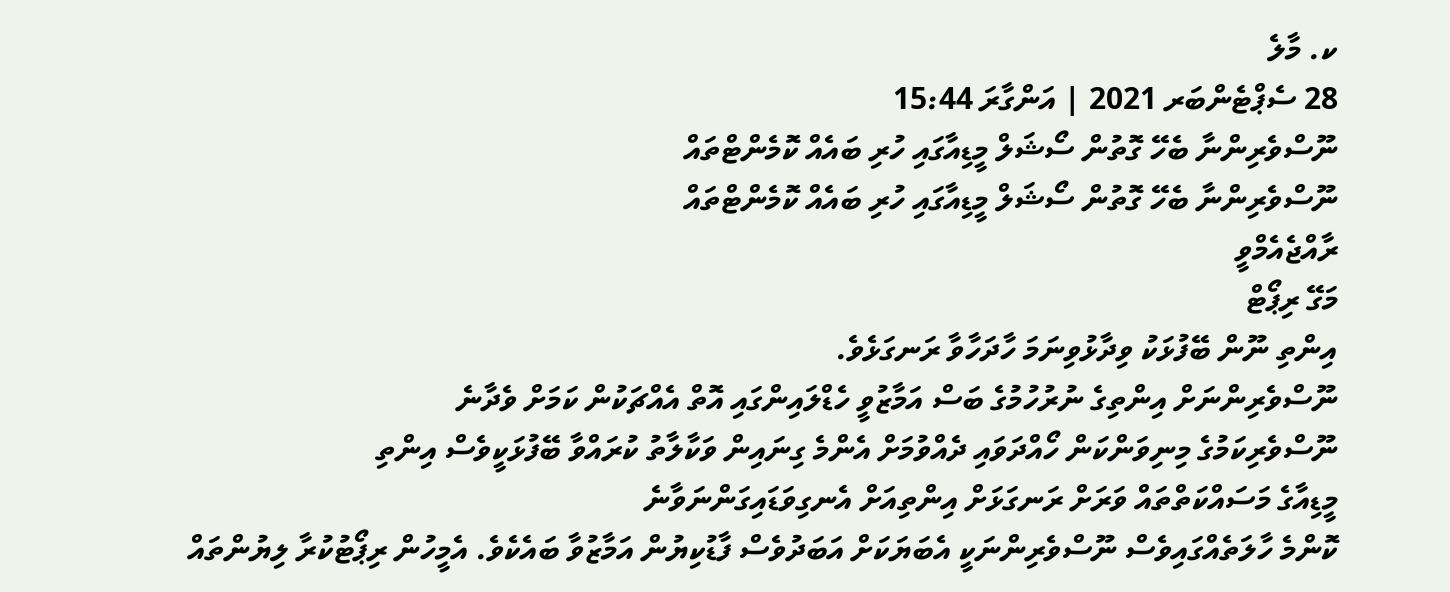ކ. މާލެ
28 ސެޕްޓެންބަރ 2021 | އަންގާރަ 15:44
ނޫސްވެރިންނާ ބެހޭ ގޮތުން ސޯޝަލް މީޑިއާގައި ހުރި ބައެއް ކޮމެންޓްތައް
ނޫސްވެރިންނާ ބެހޭ ގޮތުން ސޯޝަލް މީޑިއާގައި ހުރި ބައެއް ކޮމެންޓްތައް
ރާއްޖެއެމްވީ
މަގޭ ރިޕޯޓް
އިންތި ނޫން ބޭފުޅަކު ވިދާޅުވިނަމަ ހާދަހާވާ ރަނގަޅެވެ.
ނޫސްވެރިންނަށް އިންތިގެ ނުރުހުމުގެ ބަސް އަމާޒުވީ ހެޑްލައިންގައި އޮތް އެއްޗަކުން ކަމަށް ވެދާނެ
ނޫސްވެރިކަމުގެ މިނިވަންކަން ހޯއްދަވައި ދެއްވުމަށް އެންމެ ގިނައިން ވަކާލާތު ކުރައްވާ ބޭފުޅަކީވެސް އިންތި
މީޑިއާގެ މަސައްކަތްތައް ވަރަށް ރަނގަޅަށް އިންތިއަށް އެނގިވަޑައިގަންނަވާނެ
ކޮންމެ ހާލަތެއްގައިވެސް ނޫސްވެރިންނަކީ އެބަޔަކަށް އަބަދުވެސް ފާޑުކިޔުން އަމާޒުވާ ބައެކެވެ. އެމީހުން ރިޕޯޓުކުރާ ލިޔުންތައް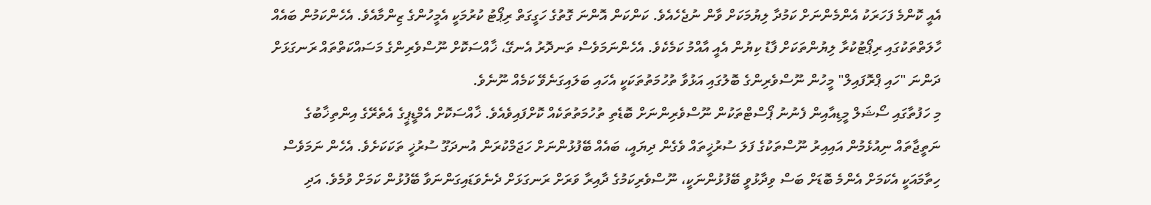އެއީ ކޮންމެ ފަހަރަކު އެންމެންނަށް ކަމުދާ ލިޔުމަކަށް ވާން ނުޖެހެއެވެ. ކަންކަން އޮންނަ ގޮތުގެ ހަގީގަތް ރިޕޯޓު ކުރުމަކީ އެމީހުންގެ ޒިންމާއެވެ. އެހެންކަމުން ބައެއް ހާލަތްތަކުގައި ރިޕޯޓުކުރާ ލިޔުންތަކަށް ފާޑު ކިޔުން އެއީ އާއްމު ކަމެކެވެ. އެހެންނަމަވެސް ތަނދޮރު އެނގޭ، ޚާއްސަކޮށް ނޫސްވެރިންގެ މަސައްކަތްތައް ރަނގަޅަށް ދަންނަ "ހައި ޕްރޮފައިލް" މީހުން ނޫސްވެރިންގެ ބޮލުގައި އަޅުވާ ތުހުމަތުތަކަކީ އެހައި ބަލައިގަނެވޭ ކަމެއް ނޫނެވެ.
މި ހަފުތާގައި ސޯޝަލް މީޑިއާއިން ފެނުނު ޕޯސްޓްތަކުން ނޫސްވެރިންނަށް ބޮޑެތި ތުހުމަތުތަކެއް ކޮށްފައިވެއެވެ. ޚާއްސަކޮށް އެމްޑީޕީގެ އެތެރޭގެ އިންތިޚާބުގެ ނަތީޖާތައް ނިއުޅެމުން އައިއިރު ނޫސްތަކުގެ ފަލަ ސުރުޚީތައް ވެގެން ދިޔައީ، ބައެއް ބޭފުޅުންނަށް ހަޖަމްކުރަން އުނދަގޫ ސުރުޚީ ތަކަކަށެވެ. އެހެން ނަމަވެސް ހިތާމައަކީ އެކަމަށް އެންމެ ބޮޑަށް ބަސް ވިދާޅުވީ ބޭފުޅުންނަކީ، ނޫސްވެރިކަމުގެ ދާއިރާ ވަރަށް ރަނގަޅަށް ދެނެވަޑައިގަންނަވާ ބޭފުޅުން ކަމަށް ވުމެވެ. އަދި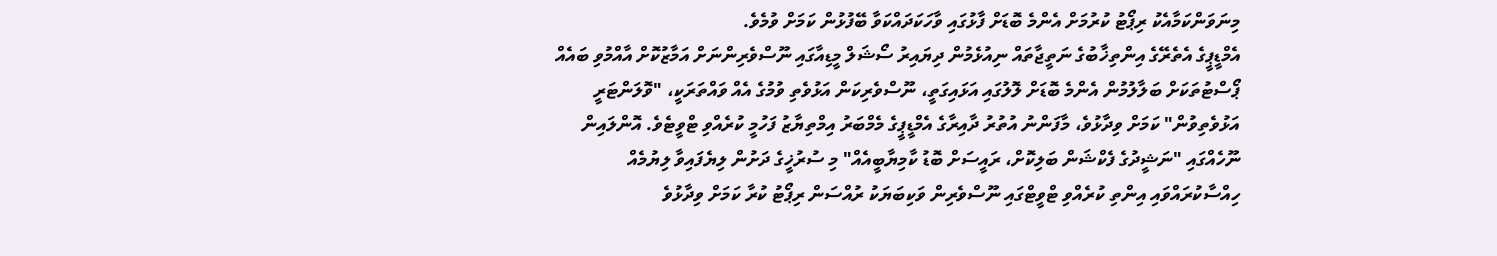މިނަވަންކަމާއެކު ރިޕޯޓު ކުރުމަށް އެންމެ ބޮޑަށް ފާޅުގައި ވާހަކަދައްކަވާ ބޭފުޅުން ކަމަށް ވުމެވެ.
އެމްޑީޕީގެ އެތެރޭގެ އިންތިޚާބުގެ ނަތީޖާތައް ނިއުޅެމުން ދިޔައިރު ސޯޝަލް މީޑިއާގައި ނޫސްވެރިންނަށް އަމާޒުކޮށް އާއްމުވި ބައެއް ޕޯސްޓުތަކަށް ބަލާލުމުން އެންމެ ބޮޑަށް ލޮލުގައި އަޅައިގަތީ، ނޫސްވެރިކަން އަޅުވެތި ވުމުގެ އެއް ވައްތަރަކީ، "ވޮލަންޓަރީ އަޅުވެތިވުން" ކަމަށް ވިދާޅުވެ، މާފަންނު އުތުރު ދާއިރާގެ އެމްޑީޕީގެ މެމްބަރު އިމްތިޔާޒު ފަހުމީ ކުރެއްވި ޓްވީޓެވެ. އޮންލައިން ނޫހެއްގައި "ނަޝީދުގެ ފެކްޝަން ބަލިކޮށް، ރައީސަށް ބޮޑު ކާމިޔާބީއެއް" މި ސުރުޚީގެ ދަށުން ލިޔެފައިވާ ލިޔުމެއް ހިއްސާކުރައްވައި އިންތި ކުރެއްވި ޓްވީޓްގައި ނޫސްވެރިން ވަކިބަޔަކު ރުއްސަން ރިޕޯޓު ކުރާ ކަމަށް ވިދާޅުވެ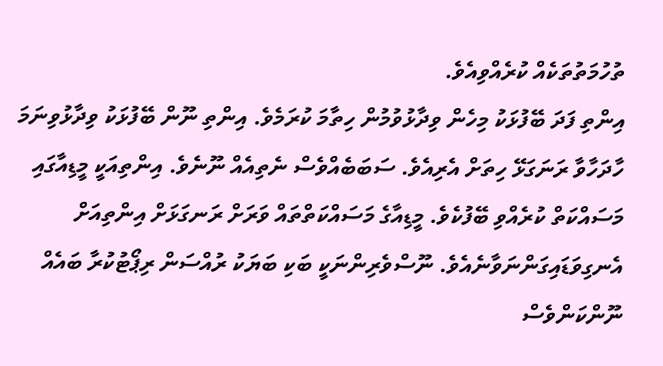ތުހުމަތުތަކެއް ކުރެއްވިއެވެ.
އިންތި ފަދަ ބޭފުޅަކު މިހެން ވިދާޅުވުމުން ހިތާމަ ކުރަމެވެ. އިންތި ނޫން ބޭފުޅަކު ވިދާޅުވިނަމަ ހާދަހާވާ ރަނަގަޅޭ ހިތަށް އެރިއެވެ. ސަބަބެއްވެސް ނެތިއެއް ނޫނެވެ. އިންތިއަކީ މީޑިއާގައި މަސައްކަތް ކުރެއްވި ބޭފުކެވެ. މީޑިއާގެ މަސައްކަތްތައް ވަރަށް ރަނގަޅަށް އިންތިއަށް އެނގިވަޑައިގަންނަވާނެއެވެ. ނޫސްވެރިންނަކީ ބަކި ބަޔަކު ރުއްސަން ރިޕޯޓުކުރާ ބައެއް ނޫންކަންވެސް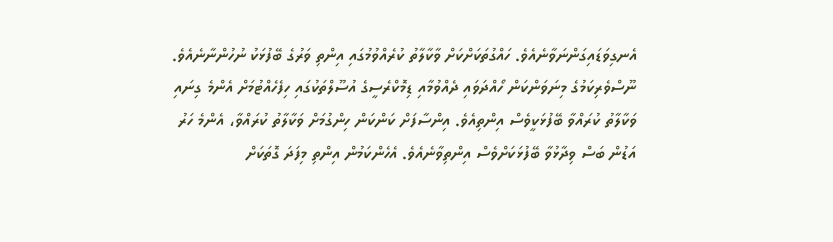އެނގިވަޑައިގަންނަވާނެއެވެ. ހައްގުތަކަށްކަށް ވާކާލާތު ކުރެއްވުމުގައި އިންތި ވަރުގެ ބޭފުޅަކު ނުހުންނާނެއެވެ. ނޫސްވެރިކަމުގެ މިނަވަންކަން ހޯއްދަވައި ދެއްވުމާއި ޑިމޮކްރެސީގެ އުސޫލްތަކުގައި ހިފެހެއްޓުމަށް އެންމެ ގިނައި ވަކާލާތު ކުރައްވާ ބޭފުޅަކީވެސް އިންތިއެވެ. އިންސާފަށް ކަންކަން ހިންގުމަށް ވަކާލާތު ކުރައްވާ، އެންމެ ހަރު އަޑުން ބަސް ވިދާޅުވާ ބޭފުޅަކަށްވެސް އިންތިވާނެއެވެ. އެހެންކަމުން އިންތި މިފަދަ ގޮތަކަށް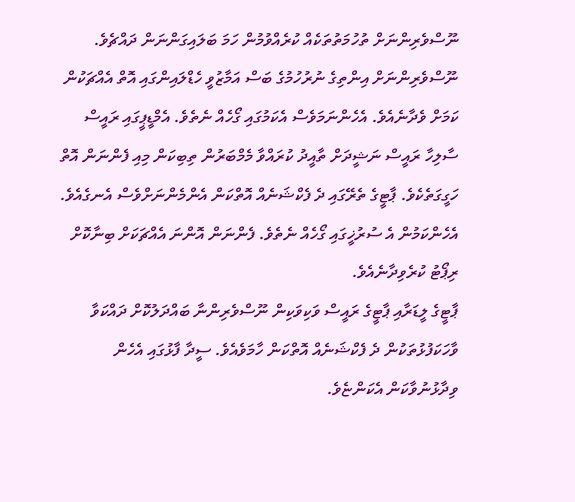ނޫސްވެރިންނަށް ތުހުމަތުތަކެއް ކުރެއްވުމުން ހަމަ ބަލައިގަންނަން ދައްޗެވެ.
ނޫސްވެރިންނަށް އިންތިގެ ނުރުހުމުގެ ބަސް އަމާޒުވީ ހެޑްލައިންގައި އޮތް އެއްޗަކުން ކަމަށް ވެދާނެއެވެ. އެހެންނަމަވެސް އެކަމުގައި ގޯހެއް ނެތެވެ. އެމްޑީޕީގައި ރައީސް ސާލިހާ ރައީސް ނަޝީދަށް ތާއީދު ކުރައްވާ މެމްބަރުން ތިބިކަން މިއި ފެންނަން އޮތް ހަގީގަތެކެވެ. ޕާޓީގެ ތެރޭގައި ދެ ފެކްޝަނެއް އޮތްކަން އެންމެންނަށްވެސް އެނގެއެވެ. އެހެންކަމުން އެ ސުރުޚީގައި ގޯހެއް ނެތެވެ. ފެންނަން އޮންނަ އެއްޗަކަށް ބިނާކޮށް ރިޕޯޓު ކުރެވިދާނެއެވެ.
ޕާޓީގެ ލީޑަރާއި ޕާޓީގެ ރައީސް ވަކިވަކިން ނޫސްވެރިންނާ ބައްދަލުކޮށް ދައްކަވާ ވާހަކަފުޅުތަކުން ދެ ފެކްޝަނެއް އޮތްކަން ހާމަވެއެވެ. ސީދާ ފާޅުގައި އެހެން ވިދާޅުނުވާކަން އެކަންޏެވެ.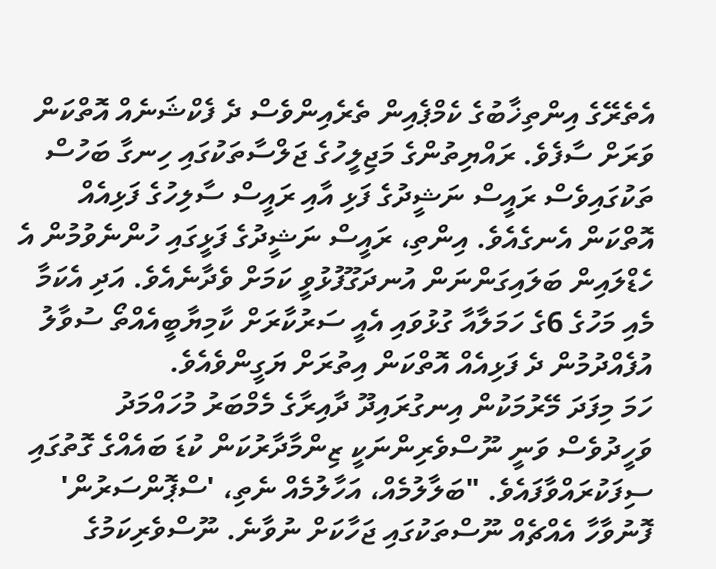އެތެރޭގެ އިންތިޚާބުގެ ކެމްޕެއިން ތެރެއިންވެސް ދެ ފެކްޝަނެއް އޮތްކަން ވަރަށް ސާފެވެ. ރައްޔިތުންގެ މަޖިލީހުގެ ޖަލްސާތަކުގައި ހިނގާ ބަހުސް ތަކުގައިވެސް ރައީސް ނަޝީދުގެ ފަޅި އާއި ރައީސް ސާލިހުގެ ފަޅިއެއް އޮތްކަން އެނގެއެވެ. އިންތި، ރައީސް ނަޝީދުގެ ފަޅީގައި ހުންނެވުމުން އެ ހެޑްލައިން ބަލައިގަންނަން އުނދަގޫފުޅުވީ ކަމަށް ވެދާނެއެވެ. އަދި އެކަމާ މެއި މަހުގެ 6ގެ ހަމަލާއާ ގުޅުވައި އެއީ ސަރުކާރަށް ކާމިޔާބީއެއްތޯ ސުވާލު އުފެއްދުމުން ދެ ފަޅިއެއް އޮތްކަން އިތުރަށް ޔަގީންވެއެވެ.
ހަމަ މިފަދަ މޭރުމަކުން އިނގުރައިދޫ ދާއިރާގެ މެމްބަރު މުހައްމަދު ވަހީދުވެސް ވަނީ ނޫސްވެރިންނަކީ ޒިންމާދާރުކަން ކުޑަ ބައެއްގެ ގޮތުގައި ސިފަކުރައްވާފައެވެ. "ބަލާލުމެއް، އަހާލުމެއް ނެތި، 'ސްޕޮންސަރުން' ފޮނުވާހާ އެއްޗެއް ނޫސްތަކުގައި ޖަހާކަށް ނުވާނެ. ނޫސްވެރިކަމުގެ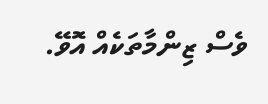ވެސް ޒިންމާތަކެއް އޮވޭ.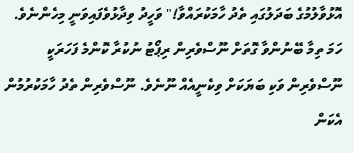އޮޅުވާލުމުގެ ބަދަލުގައި ތެދު ހާމަކުރައްވާ!" ވަހީދު ވިދާޅުވެފައިވަނީ މިހެންނެވެ.
ހަމަ ތިމާ ބޭނުންވާ ގޮތަށް ނޫސްވެރިން ރިޕޯޓު ނުކުރާ ކޮންމެ ފަހަރަކީ ނޫސްވެރިން ވަކި ބަޔަކަށް ވިކެނީއެއް ނޫނެވެ. ނޫސްވެރިން ތެދު ހާމަކުރުމުން އެކަން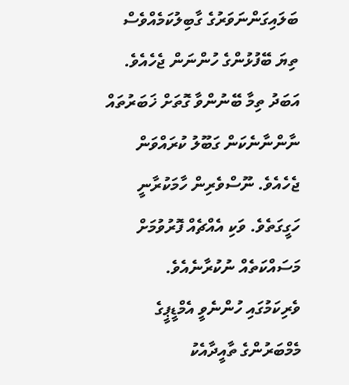ބަލައިގަންނަވަރުގެ ގާބިލުކަމެއްވެސް ތިޔަ ބޭފުޅުންގެ ހުންނަން ޖެހެއެވެ. އަބަދު ތިމާ ބޭނުންވާ ގޮތަށް ޚަބަރުތައް ނާންނާނެކަން ގަބޫލު ކުރައްވަން ޖެހެއެވެ. ނޫސްވެރިން ހާމަކުރާނީ ހަގީގަތެވެ. ވަކި އެއްޗެއް ފޮރުވުމަށް މަސައްކަތެއް ނުކުރާނެއެވެ.
ވެރިކަމުގައި ހުންނެވީ އެމްޑީޕީގެ މެމްބަރުންގެ ތާއީދާއެކު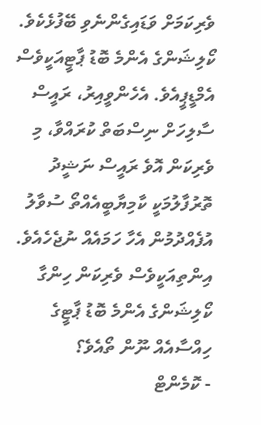ވެރިކަމަށް ވަޑައިގެންނެވި ބޭފުޅެކެވެ. ކޯލިޝަންގެ އެންމެ ބޮޑު ޕާޓީއަކީވެސް އެމްޑީޕީއެވެ. އެހެންވީއިރު، ރައީސް ސާލިހަށް ނިސްބަތް ކުރައްވާ، މި ވެރިކަން އޮވެ ރައީސް ނަޝީދު ތޮރުފާލުމަކީ ކާމިޔާބީއެއްތޯ ސުވާލު އުފެއްދުމުން އެހާ ހަމައެއް ނުޖެހެއެވެ. އިންތިއަކީވެސް ވެރިކަން ހިންގާ ކޯލިޝަންގެ އެންމެ ބޮޑު ޕާޓީގެ ހިއްސާއެއް ނޫން ތޯއެވެ؟
- ކޮމެންޓް